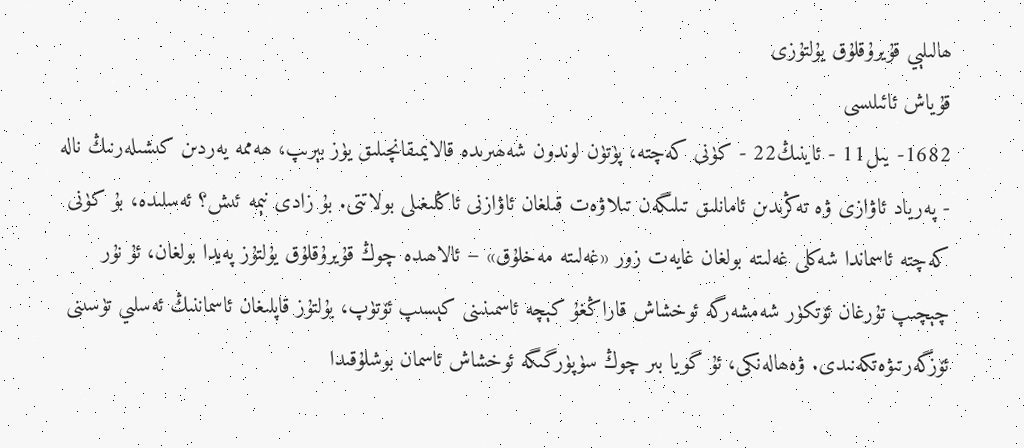ھالىلېي قۇيرۇقلۇق يۇلتۇزى
قۇياش ئائىلىسى
1682- يىل11 - ئاينىڭ22 - كۈنى كەچتە، پۈتۈن لوندون شەھىرىدە قالايمىقانچىلىق يۈز بېرىپ، ھەممە يەردىن كىشىلەرنىڭ نالە - پەرياد ئاۋازى ۋە تەڭرىدىن ئامانلىق تىلىگەن تىلاۋەت قىلغان ئاۋازنى ئاڭلىغىلى بولاتتى. بۇ زادى نېمە ئىش؟ ئەسلىدە، بۇ كۈنى كەچتە ئاسماندا شەكلى غەلىتە بولغان غايەت زور «غەلىتە مەخلۇق» − ئالاھىدە چوڭ قۇيرۇقلۇق يۇلتۇز پەيدا بولغان، ئۇ نۇر چېچىپ تۇرغان ئۆتكۈر شەمشەرگە ئوخشاش قاراڭغۇ كېچە ئاسمىنىنى كېسىپ ئۆتۈپ، يۇلتۇز قاپلىغان ئاسماننىڭ ئەسلىي تۈسىنى ئۆزگەرتىۋەتكەنىدى. ۋەھالەنكى، ئۇ گويا بىر چوڭ سۈپۈرگىگە ئوخشاش ئاسمان بوشلۇقىدا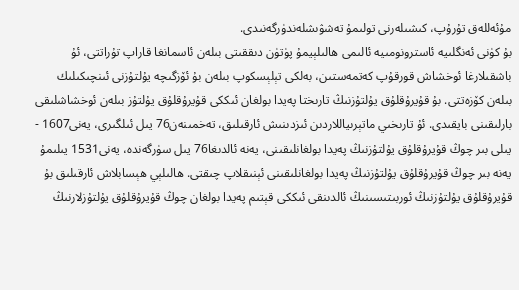مۇئەللەق تۇرۇپ، كىشىلەرنى تولىمۇ تەشۋىشلەندۈرگەنىدى.
بۇ كۈنى ئەنگلىيە ئاسترونومىيە ئالىمى ھالىلېيمۇ پۈتۈن دىققىتى بىلەن ئاسمانغا قاراپ تۇراتتى، ئۇ باشقىلارغا ئوخشاش قورقۇپ كەتمەستىن، بەلكى تېلېسكوپ بىلەن بۇ ئۆزگىچە يۇلتۇزنى ئىنچىكىلىك بىلەن كۆزەتتى. بۇ قۇيرۇقلۇق يۇلتۇزنىڭ تارىختا پەيدا بولغان ئىككى قۇيرۇقلۇق يۇلتۇز بىلەن ئوخشاشلىقى بارلىقىنى بايقىدى. ئۇ تارىخىي ماتېرىياللاردىن ئىزدىنىش ئارقىلىق، تەخمىنەن76 يىل ئىلگىرى، يەنى1607 - يىلى بىر چوڭ قۇيرۇقلۇق يۇلتۇزنىڭ پەيدا بولغانلىقىنى، يەنە ئالدىغا76 يىل سۈرگەندە، يەنى1531 يىلىمۇ يەنە بىر چوڭ قۇيرۇقلۇق يۇلتۇزنىڭ پەيدا بولغانلىقىنى ئېنىقلاپ چىقتى. ھالىلېي ھېسابلاش ئارقىلىق بۇ قۇيرۇقلۇق يۇلتۇزنىڭ ئوربىتىسىنىڭ ئالدىنقى ئىككى قېتىم پەيدا بولغان چوڭ قۇيرۇقلۇق يۇلتۇزلارنىڭ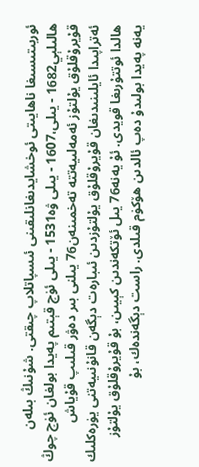ئوربىتىسىغا ناھايىتى ئوخشايدىغانلىقىنى ئىسپاتلاپ چىقتى. شۇنىڭ بىلەن ھالىلېي1682 - يىلى،1607 - يىلى ۋە1531 - يىلى ئۈچ قېتىم پەيدا بولغان ئۈچ چوڭ قۇيرۇقلۇق يۇلتۇز ئەمەلىيەتتە تەخمىنەن76 يىلنى بىر دەۋر قىلىپ قۇياش ئەتراپىدا ئايلىنىدىغان قۇيرۇقلۇق يۇلتۇزدىن ئىبارەت دېگەن قانۇنىيەتنى يۈرەكلىك ھالدا ئوتتۇرىغا قويدى. ئۇ يەنە76 يىل ئۆتكەندىن كېيىن، بۇ قۇيرۇقلۇق يۇلتۇز يەنە پەيدا بولىدۇ دەپ ئالدىن ھۆكۈم قىلدى. راست دېگەندەك، بۇ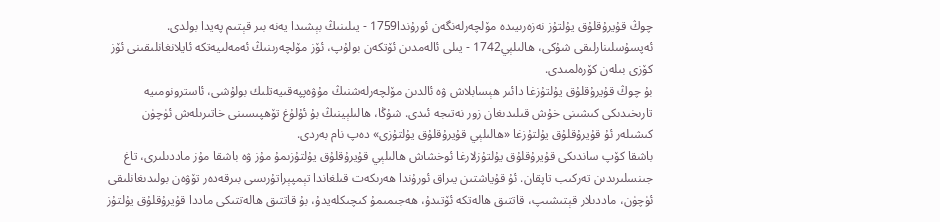چوڭ قۇيرۇقلۇق يۇلتۇز نەزەرىيىدە مۆلچەرلەنگەن ئورۇندا1759 - يىلىنىڭ بېشىدا يەنە بىر قېتىم پەيدا بولدى. ئەپسۇسلىنارلىقى شۇكى، ھالىلېي1742 - يىلى ئالەمدىن ئۆتكەن بولۇپ، ئۆز مۆلچەرىنىڭ ئەمەلىيەتكە ئايلانغانلىقىنى ئۆز كۆزى بىلەن كۆرەلمىدى.
بۇ چوڭ قۇيرۇقلۇق يۇلتۇزغا دائىر ھېسابلاش ۋە ئالدىن مۆلچەرلەشنىڭ مۇۋەپپەقىيەتلىك بولۇشى، ئاسترونومىيە تارىخىدىكى كىشىنى خۇش قىلىدىغان زور نەتىجە ئىدى. شۇڭا، ھالىلېينىڭ بۇ ئۇلۇغ تۆھپىسىنى خاتىرىلەش ئۈچۈن كىشىلەر ئۇ قۇيرۇقلۇق يۇلتۇزغا «ھالىلېي قۇيرۇقلۇق يۇلتۇزى» دەپ نام بەردى.
باشقا كۆپ ساندىكى قۇيرۇقلۇق يۇلتۇزلارغا ئوخشاش ھالىلېي قۇيرۇقلۇق يۇلتۇزىمۇ مۇز ۋە باشقا مۇز ماددىلىرى، تاغ جىنسلىرىدىن تەركىب تاپقان. ئۇ قۇياشتىن يىراق ئورۇندا ھەرىكەت قىلغاندا تېمپېراتۇرىسى بىرقەدەر تۆۋەن بولىدىغانلىقى ئۈچۈن، ماددىلار قېتىشىپ، قاتتىق ھالەتكە ئۆتىدۇ، ھەجىمىمۇ كىچىكلەيدۇ، بۇ قاتتىق ھالەتتىكى ماددا قۇيرۇقلۇق يۇلتۇز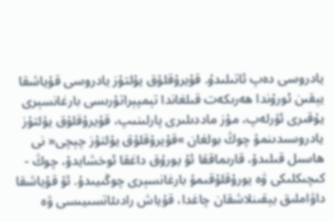يادروسى دەپ ئاتىلىدۇ. قۇيرۇقلۇق يۇلتۇز يادروسى قۇياشقا يېقىن ئورۇندا ھەرىكەت قىلغاندا تېمپېراتۇرىسى بارغانسېرى يۇقىرى ئۆرلەپ، مۇز ماددىلىرى پارلىنىپ، قۇيرۇقلۇق يۇلتۇز يادروسىدىنمۇ چوڭ بولغان »قۇيرۇقلۇق يۇلتۇز چېچى« نى ھاسىل قىلىدۇ، قارىماققا ئۇ يورۇق داغقا ئوخشايدۇ، چوڭ - كىچىكلىكى ۋە يورۇقلۇقىمۇ بارغانسېرى چوڭىيىدۇ. ئۇ قۇياشقا داۋاملىق يېقىنلاشقان چاغدا، قۇياش رادىئاتسىيىسى ۋە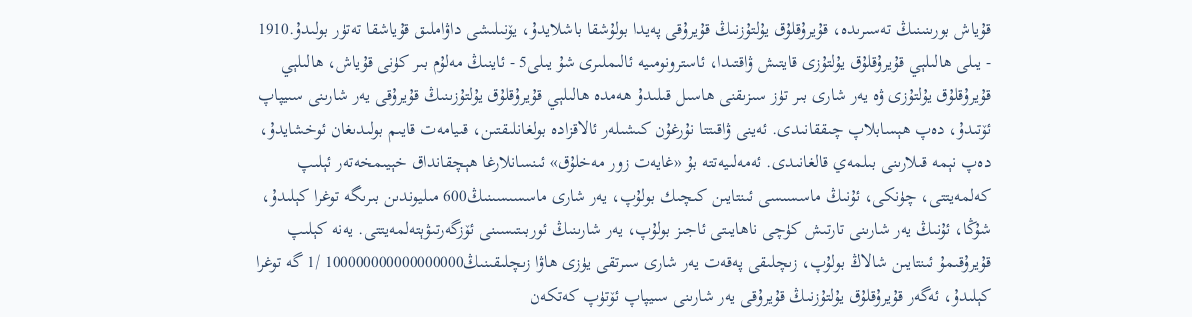قۇياش بورىنىنىڭ تەسىرىدە، قۇيرۇقلۇق يۇلتۇزنىڭ قۇيرۇقى پەيدا بولۇشقا باشلايدۇ، يۆنىلىشى داۋاملىق قۇياشقا تەتۈر بولىدۇ.1910
- يىلى ھالىلېي قۇيرۇقلۇق يۇلتۇزى قايتىش ۋاقتىدا، ئاسترونومىيە ئالىملىرى شۇ يىلى5 - ئاينىڭ مەلۇم بىر كۈنى قۇياش، ھالىلېي قۇيرۇقلۇق يۇلتۇزى ۋە يەر شارى بىر تۈز سىزىقنى ھاسىل قىلىدۇ ھەمدە ھالىلېي قۇيرۇقلۇق يۇلتۇزىنىڭ قۇيرۇقى يەر شارىنى سىيپاپ ئۆتىدۇ، دەپ ھېسابلاپ چىققانىدى. ئەينى ۋاقىتتا نۇرغۇن كىشىلەر ئالاقزادە بولغانلىقتىن، قىيامەت قايىم بولىدىغان ئوخشايدۇ، دەپ نېمە قىلارىنى بىلمەي قالغانىدى. ئەمەلىيەتتە بۇ «غايەت زور مەخلۇق» ئىنسانلارغا ھېچقانداق خېيىمخەتەر ئېلىپ كەلمەيتتى، چۈنكى، ئۇنىڭ ماسسىسى ئىنتايىن كىچىك بولۇپ، يەر شارى ماسسىسىنىڭ600 مىليوندىن بىرىگە توغرا كېلىدۇ، شۇڭا، ئۇنىڭ يەر شارىنى تارتىش كۈچى ناھايىتى ئاجىز بولۇپ، يەر شارىنىڭ ئوربىتىسىنى ئۆزگەرتىۋېتەلمەيتتى. يەنە كېلىپ قۇيرۇقىمۇ ئىنتايىن شالاڭ بولۇپ، زىچلىقى پەقەت يەر شارى سىرتقى يۈزى ھاۋا زىچلىقىنىڭ100000000000000000 /1 گە توغرا كېلىدۇ، ئەگەر قۇيرۇقلۇق يۇلتۇزنىڭ قۇيرۇقى يەر شارىنى سىيپاپ ئۆتۈپ كەتكەن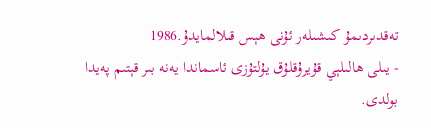تەقدىردىمۇ كىشىلەر ئۇنى ھېس قىلالمايدۇ.1986
- يىلى ھالىلېي قۇيرۇقلۇق يۇلتۇزى ئاسماندا يەنە بىر قېتىم پەيدا بولدى.